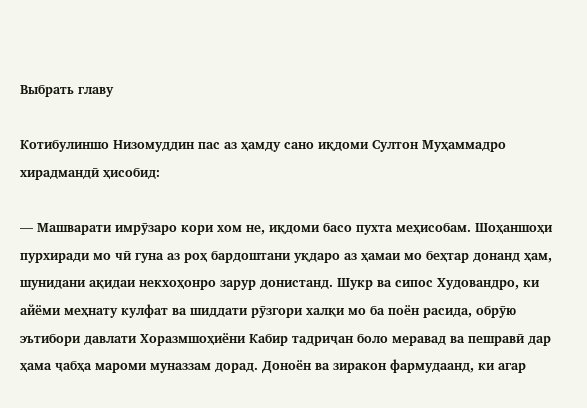Выбрать главу

Котибулиншо Низомуддин пас аз ҳамду сано иқдоми Султон Муҳаммадро хирадмандӣ ҳисобид:

— Машварати имрӯзаро кори хом не, иқдоми басо пухта меҳисобам. Шоҳаншоҳи пурхиради мо чӣ гуна аз роҳ бардоштани уқдаро аз ҳамаи мо беҳтар донанд ҳам, шунидани ақидаи некхоҳонро зарур донистанд. Шукр ва сипос Худовандро, ки айёми меҳнату кулфат ва шиддати рӯзгори халқи мо ба поён расида, обрӯю эътибори давлати Хоразмшоҳиёни Кабир тадриҷан боло меравад ва пешравӣ дар ҳама ҷабҳа мароми муназзам дорад. Доноён ва зиракон фармудаанд, ки агар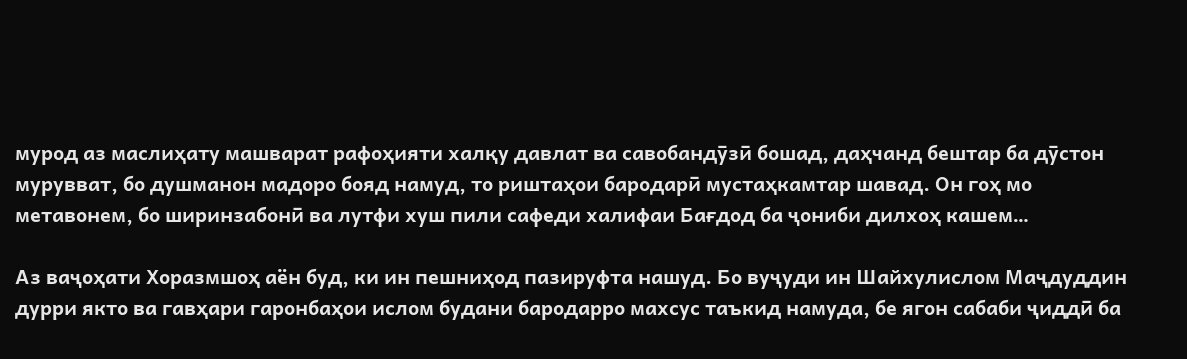мурод аз маслиҳату машварат рафоҳияти халқу давлат ва савобандӯзӣ бошад, даҳчанд бештар ба дӯстон мурувват, бо душманон мадоро бояд намуд, то риштаҳои бародарӣ мустаҳкамтар шавад. Он гоҳ мо метавонем, бо ширинзабонӣ ва лутфи хуш пили сафеди халифаи Бағдод ба ҷониби дилхоҳ кашем…

Аз ваҷоҳати Хоразмшоҳ аён буд, ки ин пешниҳод пазируфта нашуд. Бо вуҷуди ин Шайхулислом Маҷдуддин дурри якто ва гавҳари гаронбаҳои ислом будани бародарро махсус таъкид намуда, бе ягон сабаби ҷиддӣ ба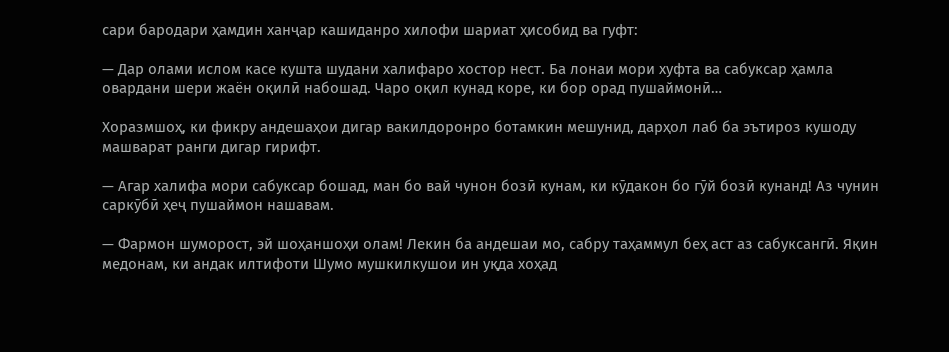сари бародари ҳамдин ханҷар кашиданро хилофи шариат ҳисобид ва гуфт:

— Дар олами ислом касе кушта шудани халифаро хостор нест. Ба лонаи мори хуфта ва сабуксар ҳамла овардани шери жаён оқилӣ набошад. Чаро оқил кунад коре, ки бор орад пушаймонӣ…

Хоразмшоҳ, ки фикру андешаҳои дигар вакилдоронро ботамкин мешунид, дарҳол лаб ба эътироз кушоду машварат ранги дигар гирифт.

— Агар халифа мори сабуксар бошад, ман бо вай чунон бозӣ кунам, ки кӯдакон бо гӯй бозӣ кунанд! Аз чунин саркӯбӣ ҳеҷ пушаймон нашавам.

— Фармон шуморост, эй шоҳаншоҳи олам! Лекин ба андешаи мо, сабру таҳаммул беҳ аст аз сабуксангӣ. Яқин медонам, ки андак илтифоти Шумо мушкилкушои ин уқда хоҳад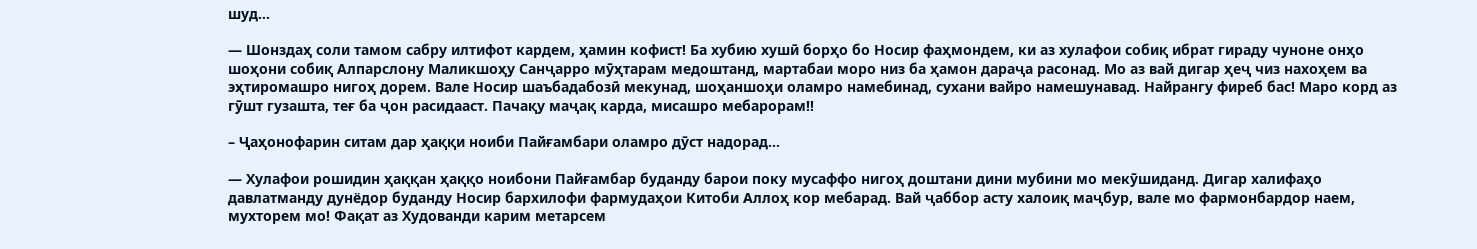шуд…

— Шонздаҳ соли тамом сабру илтифот кардем, ҳамин кофист! Ба хубию хушӣ борҳо бо Носир фаҳмондем, ки аз хулафои собиқ ибрат гираду чуноне онҳо шоҳони собиқ Алпарслону Маликшоҳу Санҷарро мӯҳтарам медоштанд, мартабаи моро низ ба ҳамон дараҷа расонад. Мо аз вай дигар ҳеҷ чиз нахоҳем ва эҳтиромашро нигоҳ дорем. Вале Носир шаъбадабозӣ мекунад, шоҳаншоҳи оламро намебинад, сухани вайро намешунавад. Найрангу фиреб бас! Маро корд аз гӯшт гузашта, теғ ба ҷон расидааст. Пачақу маҷақ карда, мисашро мебарорам!!

– Ҷаҳонофарин ситам дар ҳаққи ноиби Пайғамбари оламро дӯст надорад…

— Хулафои рошидин ҳаққан ҳаққо ноибони Пайғамбар буданду барои поку мусаффо нигоҳ доштани дини мубини мо мекӯшиданд. Дигар халифаҳо давлатманду дунёдор буданду Носир бархилофи фармудаҳои Китоби Аллоҳ кор мебарад. Вай ҷаббор асту халоиқ маҷбур, вале мо фармонбардор наем, мухторем мо! Фақат аз Худованди карим метарсем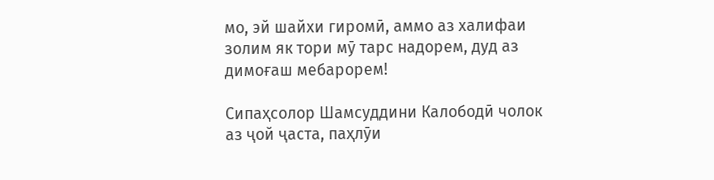мо, эй шайхи гиромӣ, аммо аз халифаи золим як тори мӯ тарс надорем, дуд аз димоғаш мебарорем!

Сипаҳсолор Шамсуддини Калободӣ чолок аз ҷой ҷаста, паҳлӯи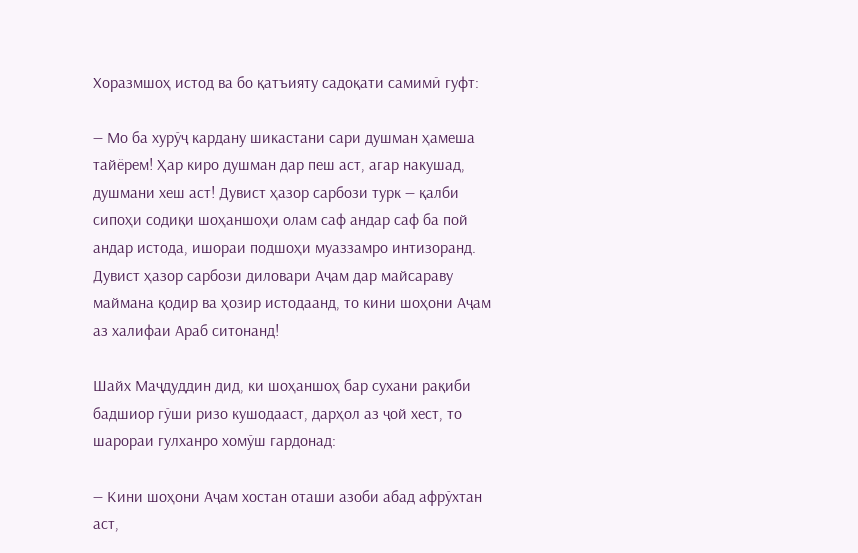Хоразмшоҳ истод ва бо қатъияту садоқати самимӣ гуфт:

— Мо ба хурӯҷ кардану шикастани сари душман ҳамеша тайёрем! Ҳар киро душман дар пеш аст, агар накушад, душмани хеш аст! Дувист ҳазор сарбози турк — қалби сипоҳи содиқи шоҳаншоҳи олам саф андар саф ба пой андар истода, ишораи подшоҳи муаззамро интизоранд. Дувист ҳазор сарбози диловари Аҷам дар майсараву маймана қодир ва ҳозир истодаанд, то кини шоҳони Аҷам аз халифаи Араб ситонанд!

Шайх Маҷдуддин дид, ки шоҳаншоҳ бар сухани рақиби бадшиор гӯши ризо кушодааст, дарҳол аз ҷой хест, то шарораи гулханро хомӯш гардонад:

— Кини шоҳони Аҷам хостан оташи азоби абад афрӯхтан аст,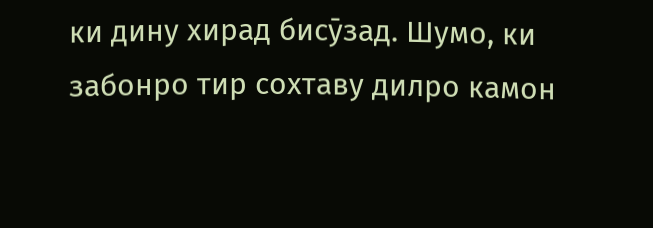ки дину хирад бисӯзад. Шумо, ки забонро тир сохтаву дилро камон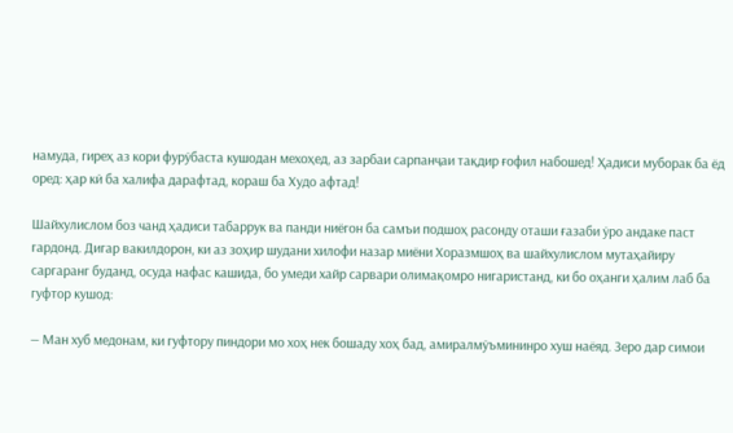намуда, гиреҳ аз кори фурӯбаста кушодан мехоҳед, аз зарбаи сарпанҷаи тақдир ғофил набошед! Ҳадиси муборак ба ёд оред: ҳар кӣ ба халифа дарафтад, кораш ба Худо афтад!

Шайхулислом боз чанд ҳадиси табаррук ва панди ниёгон ба самъи подшоҳ расонду оташи ғазаби ӯро андаке паст гардонд. Дигар вакилдорон, ки аз зоҳир шудани хилофи назар миёни Хоразмшоҳ ва шайхулислом мутаҳайиру саргаранг буданд, осуда нафас кашида, бо умеди хайр сарвари олимақомро нигаристанд, ки бо оҳанги ҳалим лаб ба гуфтор кушод:

— Ман хуб медонам, ки гуфтору пиндори мо хоҳ нек бошаду хоҳ бад, амиралмӯъмининро хуш наёяд. Зеро дар симои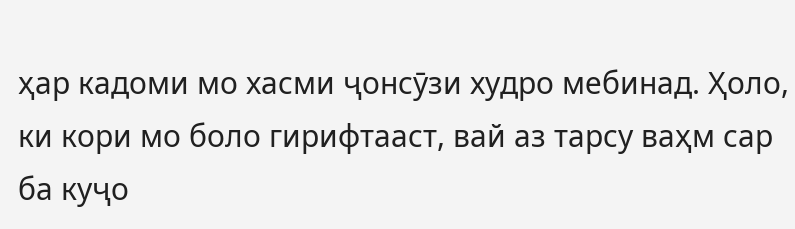ҳар кадоми мо хасми ҷонсӯзи худро мебинад. Ҳоло, ки кори мо боло гирифтааст, вай аз тарсу ваҳм сар ба куҷо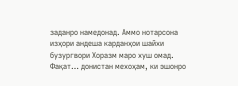заданро намедонад. Аммо нотарсона изҳори андеша карданҳои шайхи бузургвори Хоразм маро хуш омад. Фақат… донистан мехоҳам, ки эшонро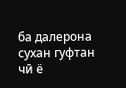ба далерона сухан гуфтан чӣ ё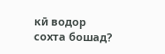кӣ водор сохта бошад?